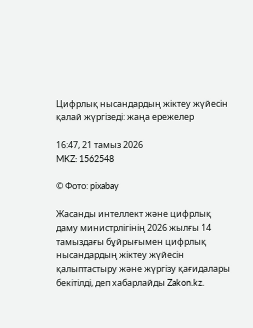Цифрлық нысандардың жіктеу жүйесін қалай жүргізеді: жаңа ережелер

16:47, 21 тамыз 2026
MKZ: 1562548

© Фото: pixabay

Жасанды интеллект және цифрлық даму министрлігінің 2026 жылғы 14 тамыздағы бұйрығымен цифрлық нысандардың жіктеу жүйесін қалыптастыру және жүргізу қағидалары бекітілді, деп хабарлайды Zakon.kz.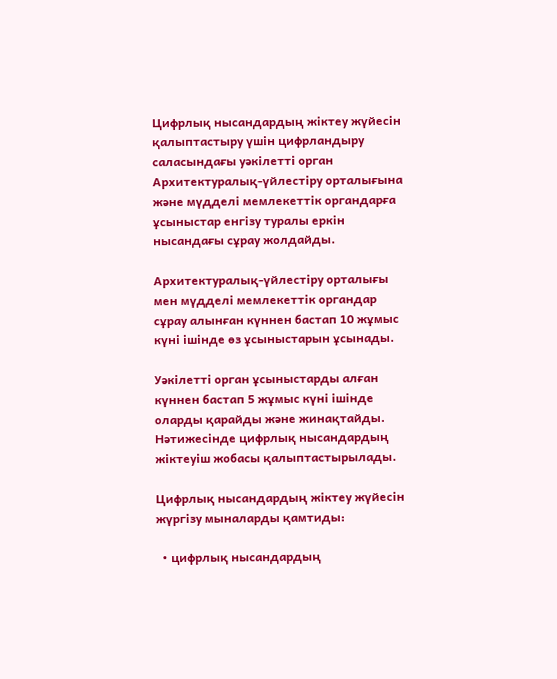Цифрлық нысандардың жіктеу жүйесін қалыптастыру үшін цифрландыру саласындағы уәкілетті орган Архитектуралық-үйлестіру орталығына және мүдделі мемлекеттік органдарға ұсыныстар енгізу туралы еркін нысандағы сұрау жолдайды.

Архитектуралық-үйлестіру орталығы мен мүдделі мемлекеттік органдар сұрау алынған күннен бастап 10 жұмыс күні ішінде өз ұсыныстарын ұсынады.

Уәкілетті орган ұсыныстарды алған күннен бастап 5 жұмыс күні ішінде оларды қарайды және жинақтайды. Нәтижесінде цифрлық нысандардың жіктеуіш жобасы қалыптастырылады.

Цифрлық нысандардың жіктеу жүйесін жүргізу мыналарды қамтиды:

  • цифрлық нысандардың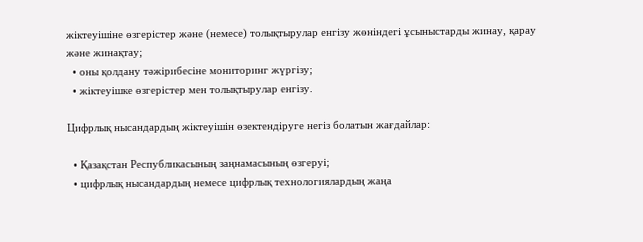жіктеуішіне өзгерістер және (немесе) толықтырулар енгізу жөніндегі ұсыныстарды жинау, қарау және жинақтау;
  • оны қолдану тәжірибесіне мониторинг жүргізу;
  • жіктеуішке өзгерістер мен толықтырулар енгізу.

Цифрлық нысандардың жіктеуішін өзектендіруге негіз болатын жағдайлар:

  • Қазақстан Республикасының заңнамасының өзгеруі;
  • цифрлық нысандардың немесе цифрлық технологиялардың жаңа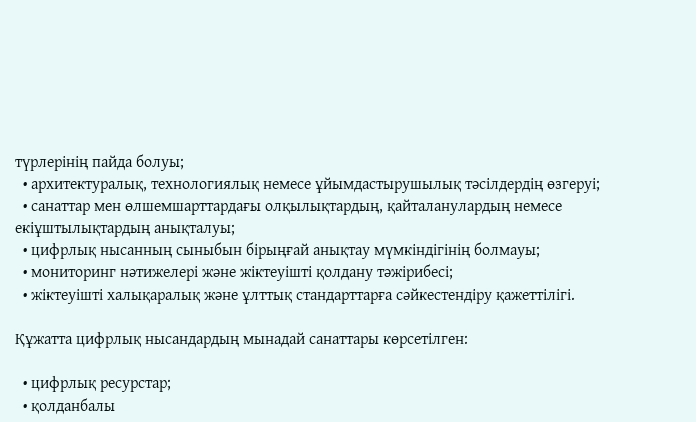түрлерінің пайда болуы;
  • архитектуралық, технологиялық немесе ұйымдастырушылық тәсілдердің өзгеруі;
  • санаттар мен өлшемшарттардағы олқылықтардың, қайталанулардың немесе екіұштылықтардың анықталуы;
  • цифрлық нысанның сыныбын бірыңғай анықтау мүмкіндігінің болмауы;
  • мониторинг нәтижелері және жіктеуішті қолдану тәжірибесі;
  • жіктеуішті халықаралық және ұлттық стандарттарға сәйкестендіру қажеттілігі.

Құжатта цифрлық нысандардың мынадай санаттары көрсетілген:

  • цифрлық ресурстар;
  • қолданбалы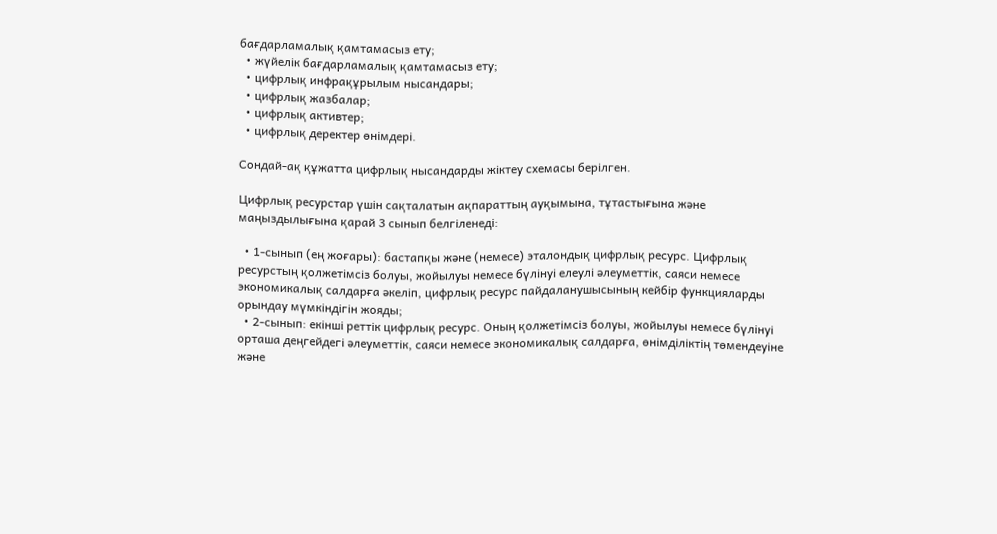бағдарламалық қамтамасыз ету;
  • жүйелік бағдарламалық қамтамасыз ету;
  • цифрлық инфрақұрылым нысандары;
  • цифрлық жазбалар;
  • цифрлық активтер;
  • цифрлық деректер өнімдері.

Сондай-ақ құжатта цифрлық нысандарды жіктеу схемасы берілген.

Цифрлық ресурстар үшін сақталатын ақпараттың ауқымына, тұтастығына және маңыздылығына қарай 3 сынып белгіленеді:

  • 1-сынып (ең жоғары): бастапқы және (немесе) эталондық цифрлық ресурс. Цифрлық ресурстың қолжетімсіз болуы, жойылуы немесе бүлінуі елеулі әлеуметтік, саяси немесе экономикалық салдарға әкеліп, цифрлық ресурс пайдаланушысының кейбір функцияларды орындау мүмкіндігін жояды;
  • 2-сынып: екінші реттік цифрлық ресурс. Оның қолжетімсіз болуы, жойылуы немесе бүлінуі орташа деңгейдегі әлеуметтік, саяси немесе экономикалық салдарға, өнімділіктің төмендеуіне және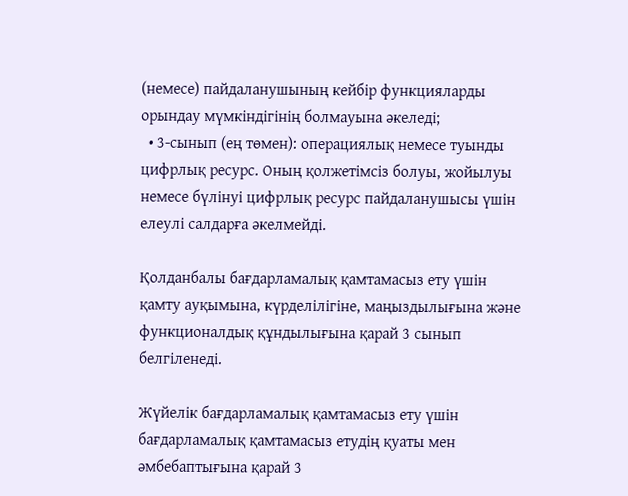(немесе) пайдаланушының кейбір функцияларды орындау мүмкіндігінің болмауына әкеледі;
  • 3-сынып (ең төмен): операциялық немесе туынды цифрлық ресурс. Оның қолжетімсіз болуы, жойылуы немесе бүлінуі цифрлық ресурс пайдаланушысы үшін елеулі салдарға әкелмейді.

Қолданбалы бағдарламалық қамтамасыз ету үшін қамту ауқымына, күрделілігіне, маңыздылығына және функционалдық құндылығына қарай 3 сынып белгіленеді.

Жүйелік бағдарламалық қамтамасыз ету үшін бағдарламалық қамтамасыз етудің қуаты мен әмбебаптығына қарай 3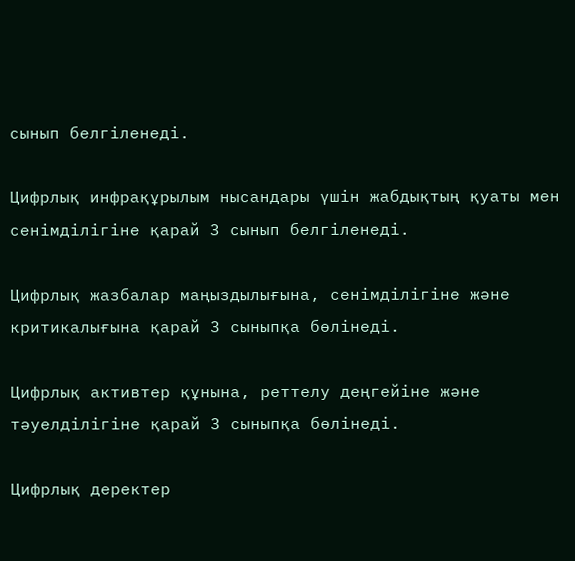сынып белгіленеді.

Цифрлық инфрақұрылым нысандары үшін жабдықтың қуаты мен сенімділігіне қарай 3 сынып белгіленеді.

Цифрлық жазбалар маңыздылығына, сенімділігіне және критикалығына қарай 3 сыныпқа бөлінеді.

Цифрлық активтер құнына, реттелу деңгейіне және тәуелділігіне қарай 3 сыныпқа бөлінеді.

Цифрлық деректер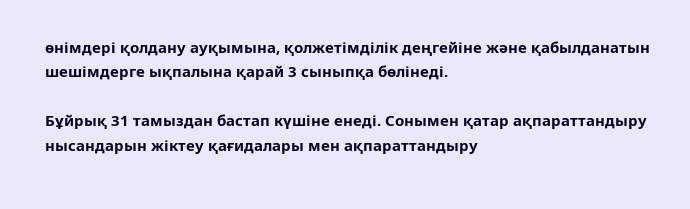өнімдері қолдану ауқымына, қолжетімділік деңгейіне және қабылданатын шешімдерге ықпалына қарай 3 сыныпқа бөлінеді.

Бұйрық 31 тамыздан бастап күшіне енеді. Сонымен қатар ақпараттандыру нысандарын жіктеу қағидалары мен ақпараттандыру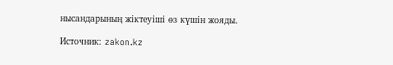нысандарының жіктеуіші өз күшін жояды.

Источник: zakon.kz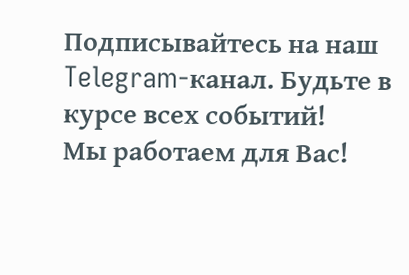Подписывайтесь на наш Telegram-канал. Будьте в курсе всех событий!
Мы работаем для Вас!